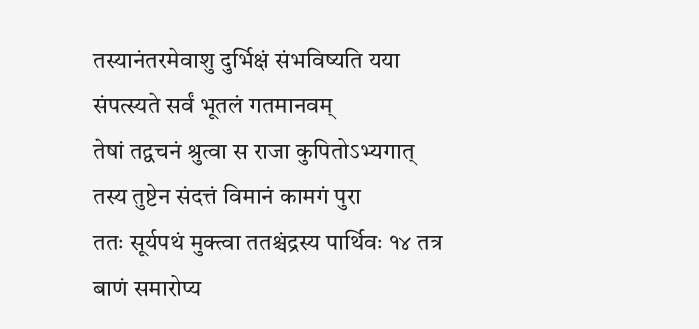तस्यानंतरमेवाशु दुर्भिक्षं संभविष्यति यया संपत्स्यते सर्वं भूतलं गतमानवम्
तेषां तद्वचनं श्रुत्वा स राजा कुपितोऽभ्यगात्
तस्य तुष्टेन संदत्तं विमानं कामगं पुरा
ततः सूर्यपथं मुक्त्वा ततश्चंद्रस्य पार्थिवः १४ तत्र बाणं समारोप्य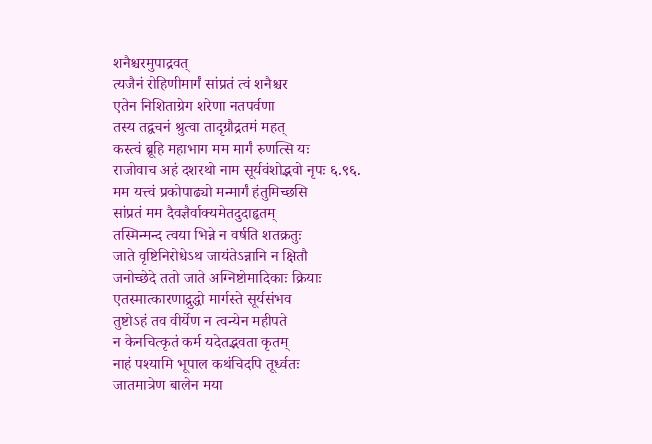शनैश्चरमुपाद्रवत्
त्यजैनं रोहिणीमार्गं सांप्रतं त्वं शनैश्चर
एतेन निशिताग्रेग शरेणा नतपर्वणा
तस्य तद्वचनं श्रुत्वा तादृग्रौद्रतमं महत्
कस्त्वं ब्रूहि महाभाग मम मार्गं रुणत्सि यः
राजोवाच अहं दशरथो नाम सूर्यवंशोद्भवो नृपः ६.९६.
मम यत्त्वं प्रकोपाढ्यो मन्मार्गं हंतुमिच्छसि
सांप्रतं मम दैवज्ञैर्वाक्यमेतदुदाहृतम्
तस्मिन्मन्द त्वया भिन्ने न वर्षति शतक्रतुः
जाते वृष्टिनिरोधेऽथ जायंतेऽन्नानि न क्षितौ
जनोच्छेदे ततो जाते अग्निष्टोमादिकाः क्रियाः
एतस्मात्कारणाद्रुद्धो मार्गस्ते सूर्यसंभव
तुष्टोऽहं तव वीर्येण न त्वन्येन महीपते
न केनचित्कृतं कर्म यदेतद्भवता कृतम्
नाहं पश्यामि भूपाल कथंचिदपि तूर्ध्वतः
जातमात्रेण बालेन मया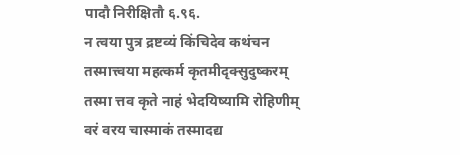पादौ निरीक्षितौ ६.९६.
न त्वया पुत्र द्रष्टव्यं किंचिदेव कथंचन
तस्मात्त्वया महत्कर्म कृतमीदृक्सुदुष्करम्
तस्मा त्तव कृते नाहं भेदयिष्यामि रोहिणीम्
वरं वरय चास्माकं तस्मादद्य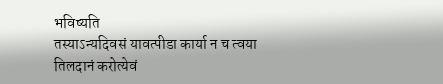भविष्यति
तस्याऽन्यदिवसं यावत्पीडा कार्या न च त्वया
तिलदानं करोत्येवं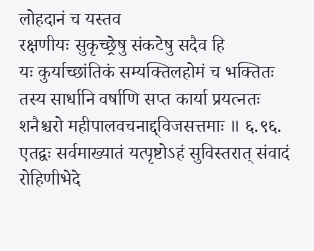लोहदानं च यस्तव
रक्षणीयः सुकृच्छ्रेषु संकटेषु सदैव हि
यः कुर्याच्छांतिकं सम्यक्तिलहोमं च भक्तितः
तस्य सार्धानि वर्षाणि सप्त कार्या प्रयत्नतः
शनैश्चरो महीपालवचनाद्द्विजसत्तमाः ॥ ६.९६.
एतद्वः सर्वमाख्यातं यत्पृष्टोऽहं सुविस्तरात् संवादं रोहिणीभेदे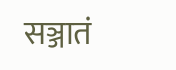सञ्जातं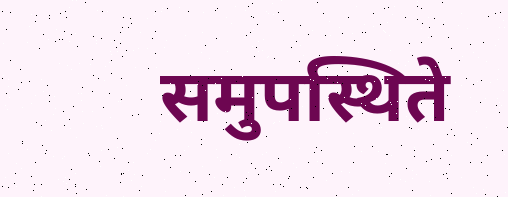समुपस्थिते